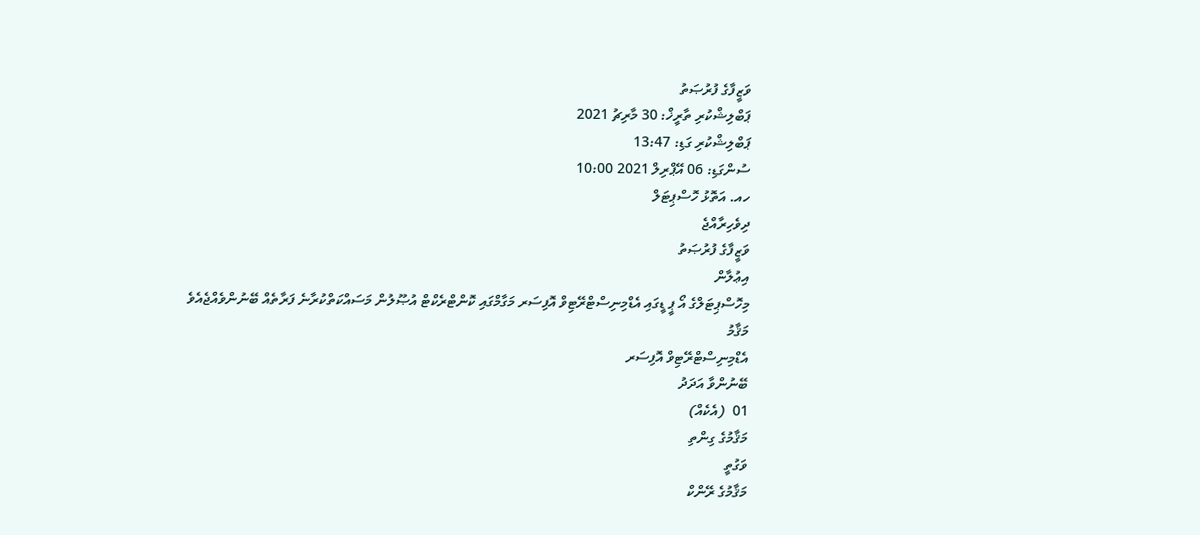ވަޒީފާގެ ފުރުޞަތު
ޕަބްލިޝްކުރި ތާރީޚް: 30 މާރިޗު 2021
ޕަބްލިޝްކުރި ގަޑި: 13:47
ސުންގަޑި: 06 އޭޕްރިލް 2021 10:00
ހއ. އަތޮޅު ހޮސްޕިޓަލް
ދިވެހިރާއްޖެ
ވަޒީފާގެ ފުރުޞަތު
އިޢުލާން
މިހޮސްޕިޓަލްގެ އޯ ޕީ ޑީގައި އެޑްމިނިސްޓްރޭޓިވް އޮފިސަރ މަގާމްގައި ކޮންޓްރެކްޓް އުޞޫލުން މަސައްކަތްކުރާނެ ފަރާތެއް ބޭނުންވެއްޖެއެވެ
މަޤާމު
އެޑްމިނިސްޓްރޭޓިވް އޮފިސަރ
ބޭނުންވާ އަދަދު
01  (އެކެއް)
މަޤާމުގެ ގިންތި
ވަގުތީ
މަޤާމުގެ ރޭންކް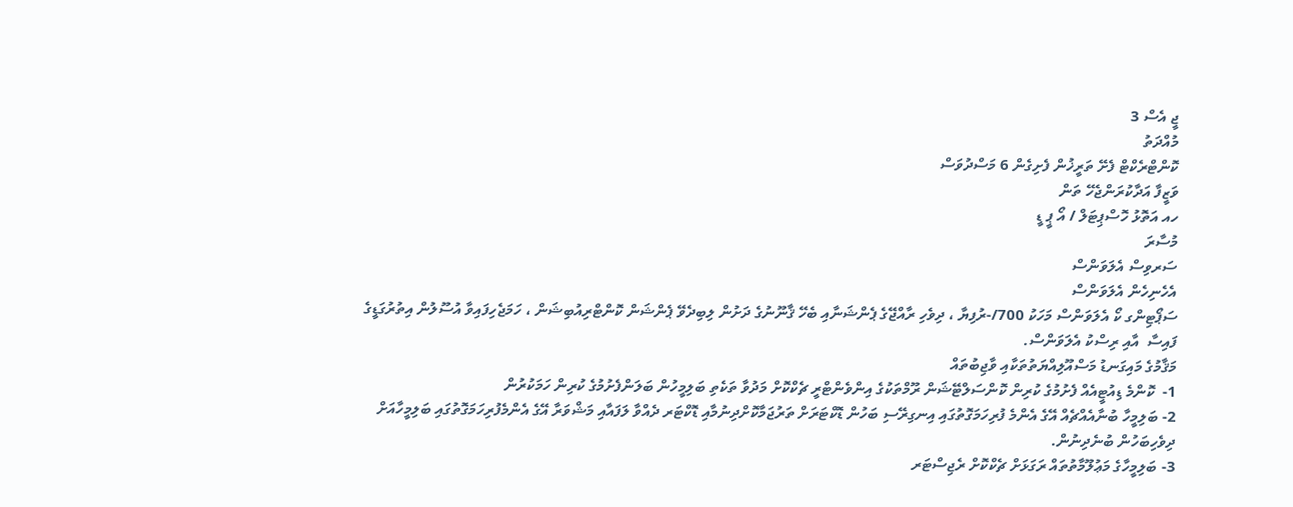ޖީ އެސް 3
މުއްދަތު
ކޮންޓްރެކްޓް ފެށޭ ތަރީޚުން ފެށިގެން 6 މަސްދުވަސް
ވަޒީފާ އަދާކުރަންޖެހޭ ތަން
ހއ އަތޮޅު ހޮސްޕިޓަލް / އޯ ޕީ ޑީ
މުސާރަ
ސަރވިސް އެލަވަންސް
އެހެނިހެން އެލަވަންސް
ސަޕޯޓިންގ ކޯ އެލަވަންސް މަހަކު 700/-ރުފިޔާ ، ދިވެހި ރާއްޖޭގެ ޕެންޝަނާއި ބެހޭ ޤާނޫނުގެ ދަށުން ލިބިދެވޭ ޕެންޝަން ކޮންޓްރިއުބިޝަން ، ހަމަޖެހިފައިވާ އުސޫލުން އިތުރުގަޑީގެ ފައިސާ  އާއި ރިސްކު އެލަވަންސް.
މަޤާމުގެ މައިގަނޑު މަސްއޫލިއްޔަތުތަކާއި ވާޖިބުތައް
1-  ކޮންމެ ޑިއުޓީއެއް ފެށުމުގެ ކުރިން ކޮންސަލްޓޭޝަން ރޫމްތަކުގެ އިންވެންޓްރީ ޗެކްކޮށް މަދުވާ ތަކެތި ބަލިމީހުން ބަލަންފެށުމުގެ ކުރިން ހަމަކުރުން
2- ބަލިމީހާ ބުނާއެއްޗެއް އޭގެ އެންމެ ފުރިހަމަގޮތުގައި އިނގިރޭސި ބަހުން ޑޮކްޓަރަށް ތަރުޖަމާކޮށްދިނުމާއި ޑޮކްޓަރ ދެއްވާ ލަފައާއި މަޝްވަރާ އޭގެ އެންމެފުރިހަމަގޮތުގައި ބަލިމީހާއަށް ދިވެހިބަހުން ބުނެދިނުން.
3- ބަލިމީހާގެ މަޢުލޫމާތުތައް ރަގަޅަށް ޗެކްކޮށް ރެޖިސްޓަރ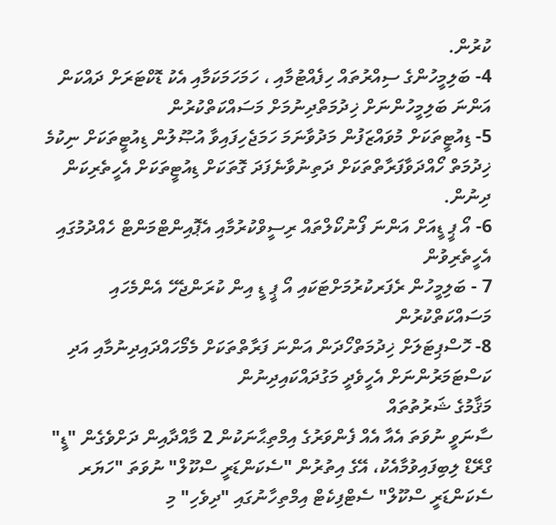ކުރުން.
4- ބަލިމީހުންގެ ސިއްރުތައް ހިފެއްޓުމާއި ، ހަމަހަމަކަމާއި އެކު ޑޮކްޓަރަށް ދައްކަން އަންނަ ބަލިމީހުންނަށް ޚިދުމަތްދިނުމަށް މަސައްކަތްކުރުން
5- ޑިއުޓީތަކަށް މުވައްޒަފުން މަދުވާނަމަ ހަމަޖެހިފައިވާ އުޞޫލުން ޑިއުޓީތަކަށް ނިކުމެ ޚިދުމަތް ހޯއްދަވާފަރާތްތަކަށް ދަތިނުވާނެފަދަ ގޮތަކަށް ޑިއުޓީތަކަށް އެހީތެރިކަން ދިނުން.
6- އޯ ޕީ ޑީއަށް އަންނަ ފޯނުކޯލްތައް ރިސީވްކުރުމާއި އެޕޮއިންޓްމަންޓް ހެއްދުމުގައި އެހީތެރިވުން
7 - ބަލިމީހުން ރެފަރކުރުމަށްޓަކައި އޯ ޕީ ޑީ އިން ކުރަންޖެހޭ އެންމެހައި    މަސައްކަތްކުރުން
8- ހޮސްޕިޓަލަށް ޚިދުމަތްހޯދަން އަންނަ ފަރާތްތަކަށް މެމޯހައްދައިދިނުމާއި އަދި ކަސްޓަމަރުންނަށް އެހީވެދީ މަގުދައްކައިދިނުން
މަޤާމުގެ ޝަރުތުތައް
ސާނަވީ ނުވަތަ އެއާ އެއް ފެންވަރުގެ އިމްތިޙާނަކުން 2 މާއްދާއިން ދަށްވެގެން "ޑީ" ގްރޭޑް ލިބިފައިވުމާއެކު، އޭގެ އިތުރުން "ސެކަންޑަރީ ސްކޫލް" ނުވަތަ "ހަޔަރ ސެކަންޑަރީ ސްކޫލް" ސެޓްފިކެޓް އިމްތިހާނުގައި "ދިވެހި" މި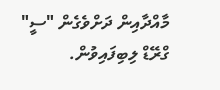މާއްދާއިން ދަށްވެގެން "ސީ" ގްރޭޑް ލިބިފައިވުން.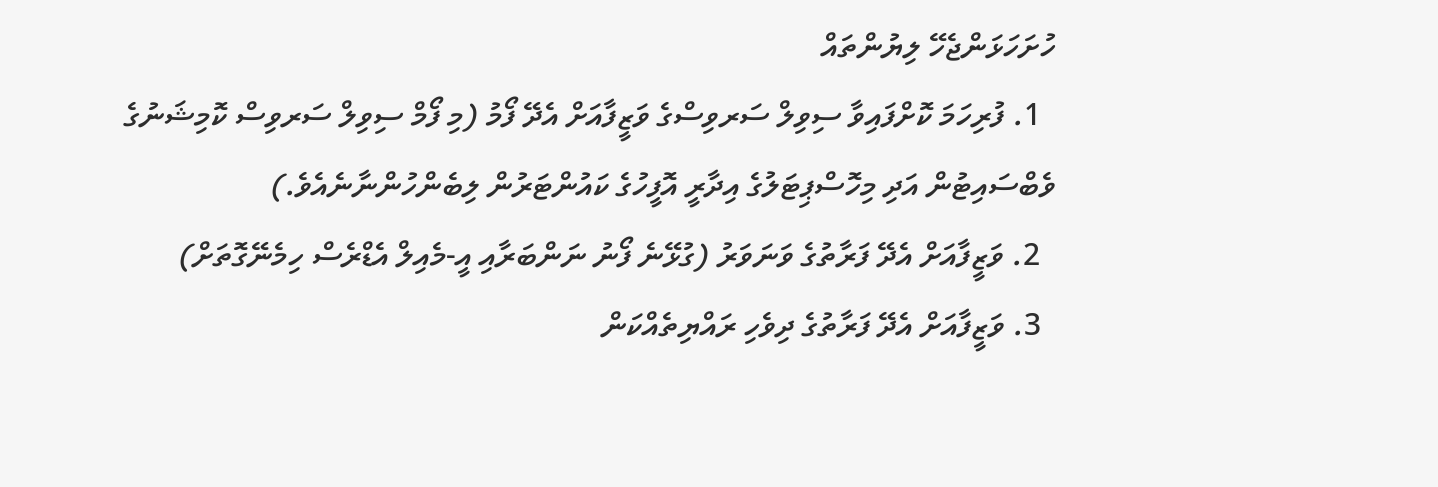ހުށަހަޅަންޖެހޭ ލިޔުންތައް
  1. ފުރިހަމަ ކޮށްފައިވާ ސިވިލް ސަރވިސްގެ ވަޒީފާއަށް އެދޭ ފޯމު (މި ފޯމް ސިވިލް ސަރވިސް ކޮމިޝަނުގެ ވެބްސައިޓުން އަދި މިހޮސްޕިޓަލުގެ އިދާރީ އޮފީހުގެ ކައުންޓަރުން ލިބެންހުންނާނެއެވެ.)
  2. ވަޒީފާއަށް އެދޭ ފަރާތުގެ ވަނަވަރު (ގުޅޭނެ ފޯނު ނަންބަރާއި އީ-މެއިލް އެޑްރެސް ހިމެނޭގޮތަށް)
  3. ވަޒީފާއަށް އެދޭ ފަރާތުގެ ދިވެހި ރައްޔިތެއްކަން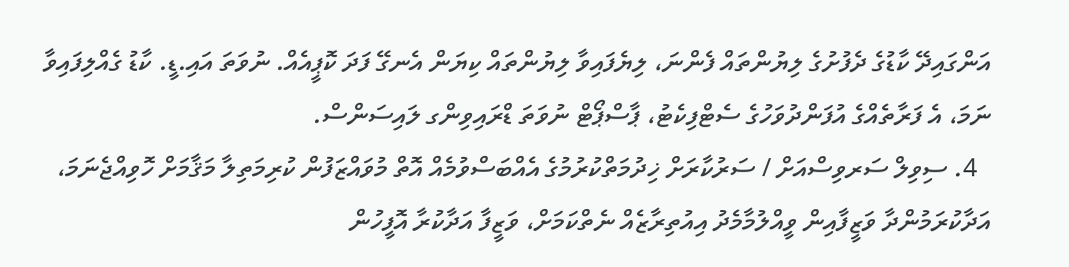އަންގައިދޭ ކާޑުގެ ދެފުށުގެ ލިޔުންތައް ފެންނަ، ލިޔެފައިވާ ލިޔުންތައް ކިޔަން އެނގޭ ފަދަ ކޮޕީއެއް. ނުވަތަ އައި.ޑީ. ކާޑު ގެއްލިފައިވާ ނަމަ، އެ ފަރާތެއްގެ އުފަންދުވަހުގެ ސެޓްފިކެޓު، ޕާސްޕޯޓް ނުވަތަ ޑްރައިވިންގ ލައިސަންސް.
  4. ސިވިލް ސަރވިސްއަށް / ސަރުކާރަށް ޚިދުމަތްކުރުމުގެ އެއްބަސްވުމެއް އޮތް މުވައްޒަފުން ކުރިމަތިލާ މަޤާމަށް ހޮވިއްޖެނަމަ، އަދާކުރަމުންދާ ވަޒީފާއިން ވީއްލުމާމެދު އިއުތިރާޒެއް ނެތްކަމަށް، ވަޒީފާ އަދާކުރާ އޮފީހުން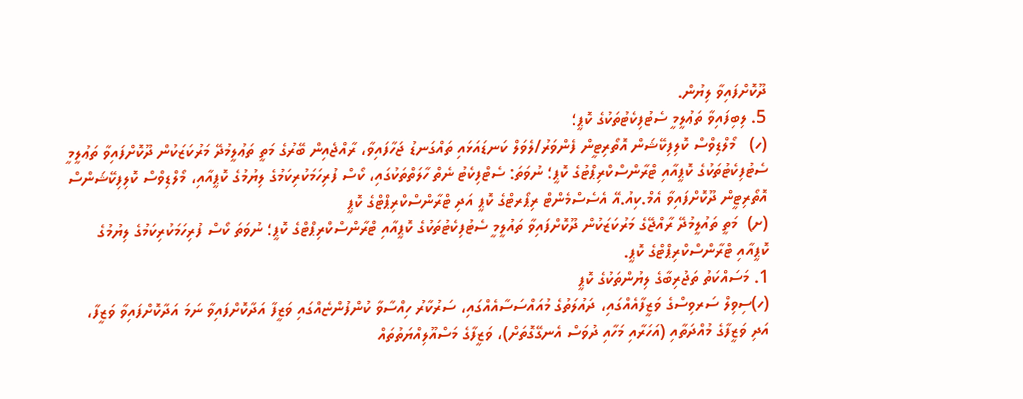ދޫކޮށްފައިވާ ލިޔުން.
5. ލިބިފައިވާ ތަޢުލީމީ ސެޓުފިކެޓުތަކުގެ ކޮޕީ؛
(ހ)   މޯލްޑިވްސް ކޮލިފިކޭޝަން އޮތޯރިޓީން ފެންވަރު/ލެވަލް ކަނޑައަޅައި ތައްގަނޑު ޖަހާފައިވާ، ރާއްޖެއިން ބޭރުގެ މަތީ ތަޢުލީމުދޭ މަރުކަޒަކުން ދޫކޮށްފައިވާ ތަޢުލީމީ ސެޓުފިކެޓުތަކުގެ ކޮޕީއާއި ޓްރާންސްކްރިޕްޓުގެ ކޮޕީ؛ ނުވަތަ: ސެޓްފިކެޓު ނެތް ހާލަތްތަކުގައި، ކޯސް ފުރިހަމަކުރިކަމުގެ ލިޔުމުގެ ކޮޕީއާއި، މޯލްޑިވްސް ކޮލިފިކޭޝަންސް އޮތޯރިޓީން ދޫކޮށްފައިވާ އެމް.ކިއު.އޭ އެސެސްމެންޓް ރިޕޯރޓްގެ ކޮޕީ އަދި ޓްރާންސްކްރިޕްޓްގެ ކޮޕީ
(ށ)  މަތީ ތައުލީމުދޭ ރާއްޖޭގެ މަރުކަޒަކުން ދޫކޮށްފައިވާ ތައުލީމީ ސެޓުފިކެޓުތަކުގެ ކޮޕީއާއި ޓްރާންސްކްރިޕްޓްގެ ކޮޕީ؛ ނުވަތަ ކޯސް ފުރިހަމަކުރިކަމުގެ ލިޔުމުގެ ކޮޕީއާއި ޓްރާންސްކްރިޕްޓްގެ ކޮޕީ.
1. މަސައްކަތު ތަޖުރިބާގެ ލިޔުންތަކުގެ ކޮޕީ
(ހ)ސިވިލް ސަރވިސްގެ ވަޒީފާއެއްގައި، ދައުލަތުގެ މުއައްސަސާއެއްގައި، ސަރުކާރު ހިއްސާވާ ކުންފުންޏެއްގައި ވަޒީފާ އަދާކޮށްފައިވާ ނަމަ އަދާކޮށްފައިވާ ވަޒީފާ، އަދި ވަޒީފާގެ މުއްދަތާއި (އަހަރާއި މަހާއި ދުވަސް އެނގޭގޮތަށް)، ވަޒީފާގެ މަސްއޫލިއްޔަތުތައް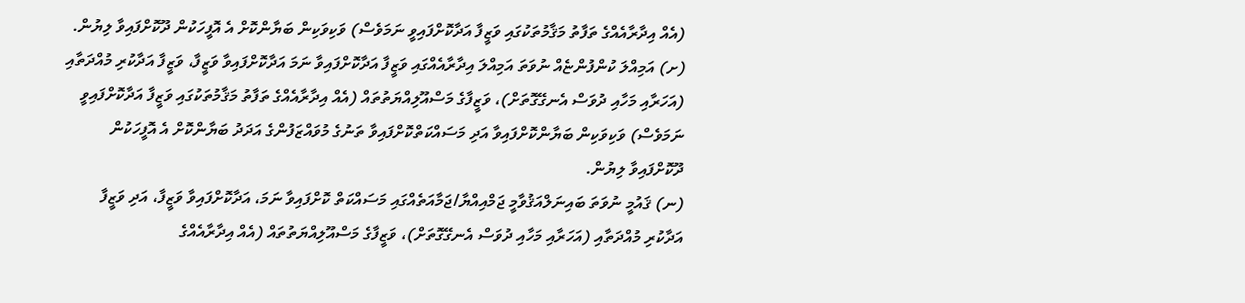(އެއް އިދާރާއެއްގެ ތަފާތު މަޤާމުތަކުގައި ވަޒީފާ އަދާކޮށްފައިވީ ނަމަވެސް) ވަކިވަކިން ބަޔާންކޮށް އެ އޮފީހަކުން ދޫކޮށްފައިވާ ލިޔުން.
(ށ) އަމިއްލަ ކުންފުންޏެއް ނުވަތަ އަމިއްލަ އިދާރާއެއްގައި ވަޒީފާ އަދާކޮށްފައިވާ ނަމަ އަދާކޮށްފައިވާ ވަޒީފާ، ވަޒީފާ އަދާކުރި މުއްދަތާއި (އަހަރާއި މަހާއި ދުވަސް އެނގޭގޮތަށް)، ވަޒީފާގެ މަސްއޫލިއްޔަތުތައް (އެއް އިދާރާއެއްގެ ތަފާތު މަޤާމުތަކުގައި ވަޒީފާ އަދާކޮށްފައިވީ ނަމަވެސް) ވަކިވަކިން ބަޔާންކޮށްފައިވާ އަދި މަސައްކަތްކޮށްފައިވާ ތަނުގެ މުވައްޒަފުންގެ އަދަދު ބަޔާންކޮށް އެ އޮފީހަކުން ދޫކޮށްފައިވާ ލިޔުން.
(ނ) ޤައުމީ ނުވަތަ ބައިނަލްއަޤުވާމީ ޖަމްއިއްޔާ/ޖަމާއަތެއްގައި މަސައްކަތް ކޮށްފައިވާ ނަމަ، އަދާކޮށްފައިވާ ވަޒީފާ، އަދި ވަޒީފާ އަދާކުރި މުއްދަތާއި (އަހަރާއި މަހާއި ދުވަސް އެނގޭގޮތަށް)، ވަޒީފާގެ މަސްއޫލިއްޔަތުތައް (އެއް އިދާރާއެއްގެ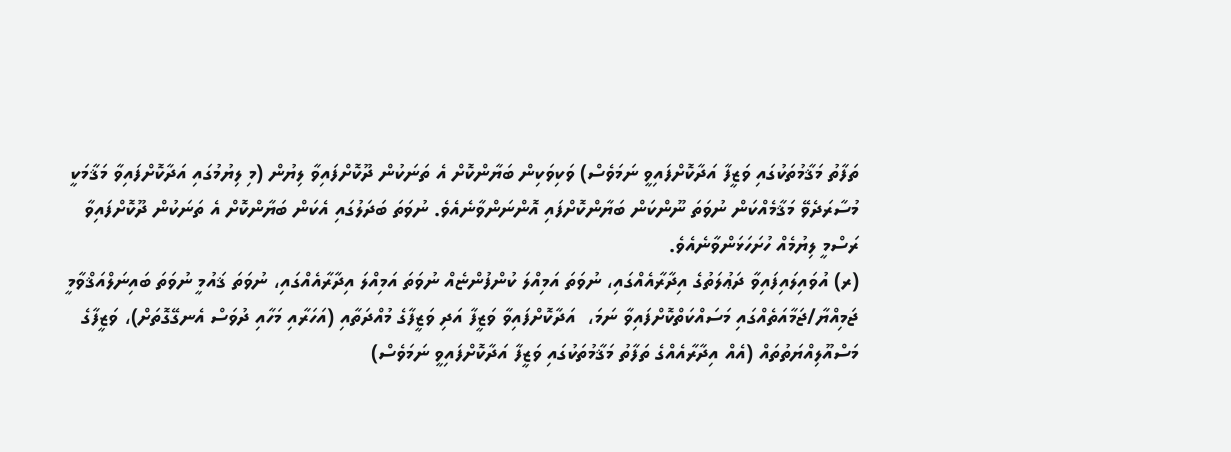ތަފާތު މަޤާމުތަކުގައި ވަޒީފާ އަދާކޮށްފައިވީ ނަމަވެސް) ވަކިވަކިން ބަޔާންކޮށް އެ ތަނަކުން ދޫކޮށްފައިވާ ލިޔުން (މި ލިޔުމުގައި އަދާކޮށްފައިވާ މަޤާމަކީ މުސާރަދެވޭ މަޤާމެއްކަން ނުވަތަ ނޫންކަން ބަޔާންކޮށްފައި އޮންނަންވާނެއެވެ. ނުވަތަ ބަދަލުގައި އެކަން ބަޔާންކޮށް އެ ތަނަކުން ދޫކޮށްފައިވާ ރަސްމީ ލިޔުމެއް ހުށަހަޅަންވާނެއެވެ.
(ރ) އުވައިލައިފައިވާ ދަޢުލަތުގެ އިދާރާއެއްގައި، ނުވަތަ އަމިއްލަ ކުންފުންޏެއް ނުވަތަ އަމިއްލަ އިދާރާއެއްގައި، ނުވަތަ ޤައުމީ ނުވަތަ ބައިނަލްއަޤްވާމީ ޖަމިއްޔާ/ޖަމާއަތެއްގައި މަސައްކަތްކޮށްފައިވާ ނަމަ،  އަދާކޮށްފައިވާ ވަޒީފާ އަދި ވަޒީފާގެ މުއްދަތާއި (އަހަރާއި މަހާއި ދުވަސް އެނގޭގޮތަށް)، ވަޒީފާގެ މަސްއޫލިއްޔަތުތައް (އެއް އިދާރާއެއްގެ ތަފާތު މަޤާމުތަކުގައި ވަޒީފާ އަދާކޮށްފައިވީ ނަމަވެސް)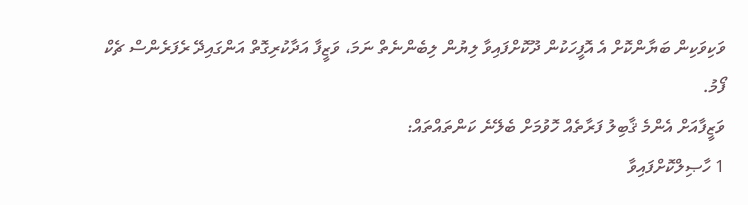ވަކިވަކިން ބަޔާންކޮށް އެ އޮފީހަކުން ދޫކޮށްފައިވާ ލިޔުން ލިބެންނެތް ނަމަ، ވަޒީފާ އަދާކުރިގޮތް އަންގައިދޭ ރެފަރެންސް ޗެކް ފޯމު.
ވަޒީފާއަށް އެންމެ ޤާބިލު ފަރާތެއް ހޮވުމަށް ބެލޭނެ ކަންތައްތައް:
1 ހާޞިލްކޮށްފައިވާ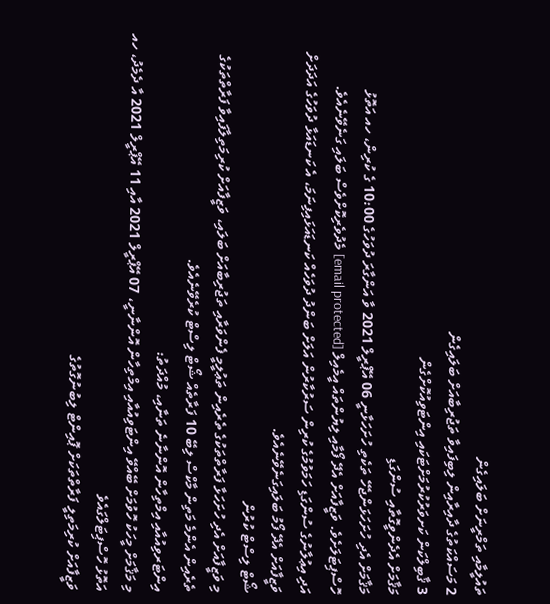ތައުލީމާއި ތަމްރީނަށް ބަލައިގެން
2 މަސައްކަތުގެ ދާއިރާއިން ލިބިފައިވާ ތަޖުރިބާއަށް ބަލައިގެން
3 ޤާބިލްކަން ކަށވަރުކުރުމަށްޓަކައި އިންޓަވިއުކޮށްގެން
މަޤާމަށް އެދެންވީގޮތާއި ސުންގަޑި
މަޤާމަށް އެދި ހުށަހަޅަންޖެހޭ ތަކެތި ހުށަހަޅާނީ 06 އޭޕްރީލް 2021 ވާ އަންގާރަ ދުވަހުގެ 10:00 ގެ ކުރިން، ހއ އަތޮޅު ހޮސްޕިޓަލަށެވެ. ވަޒީފާއަށް އެދޭ ފޯމާއި ލިޔުންތައް އީމެއިލް [email protected] މެދުވެރިކޮށްވެސް ބަލައި ގަނެވޭނެއެވެ.
އަދި އިޢުލާނުގެ ސުންގަޑި ހަމަވުމުގެ ކުރިން ސަރުކާރުން އަލަށް ބަންދު ދުވަހެއް ކަނޑައަޅައިފިނަމަ، އެ ކަނޑައަޅާ ދުވަހުގެ އަދަދަށް ވަޒީފާއަށް އެދޭ ފޯމު ބަލައިގަނެވޭނެއެވެ.
ޝޯޓް ލިސްޓް ކުރުން
މި ވަޒީފާއަށް އެދި ހުށަހަޅާ ފަރާތްތަކުގެ ތެރެއިން ތަޢުލީމީ ފެންވަރާއި ތަޖުރިބާއަށް ބަލައި، ވަޒީފާއަށް ކުރިމަތިލާފައިވާ ފަރާތްތަކުގެ ތެރެއިން އެންމެ މަތިން މާކްސް ލިބޭ 10 ފަރާތެއް ޝޯޓް ލިސްޓް ކުރެވޭނެއެވެ.
އިންޓަރވިއުއާއި އިމްތިހާން އޮންނާނެ ތަނާއި، މުއްދަތު:
މި މަޤާމަށް މީހަކު ހޮވުމަށް ބޭއްވޭ އިންޓަވިއުއާއި އިމްތިހާން އޮންނާނީ، 07 އޭޕްރީލް 2021 އާއި 11 އޭޕްރީލް 2021 އާ ދެމެދު، ހއ އަތޮޅު ހޮސްޕިޓަލްގައެވެ
ވަޒީފާއަށް ކުރިމަތިލީ ފަރާތްތަކަށް ޕޮއިންޓް ލިބުނުގޮތުގެ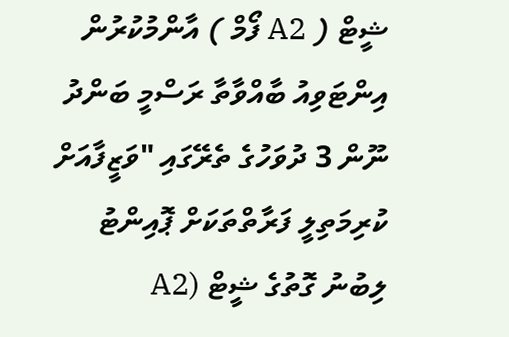ޝީޓް ( A2 ފޯމް ) އާންމުކުރުން
އިންޓަވިއު ބާއްވާތާ ރަސްމީ ބަންދު ނޫން 3 ދުވަހުގެ ތެރޭގައި "ވަޒީފާއަށް ކުރިމަތިލީ ފަރާތްތަކަށް ޕޮއިންޓު ލިބުނު ގޮތުގެ ޝީޓް (A2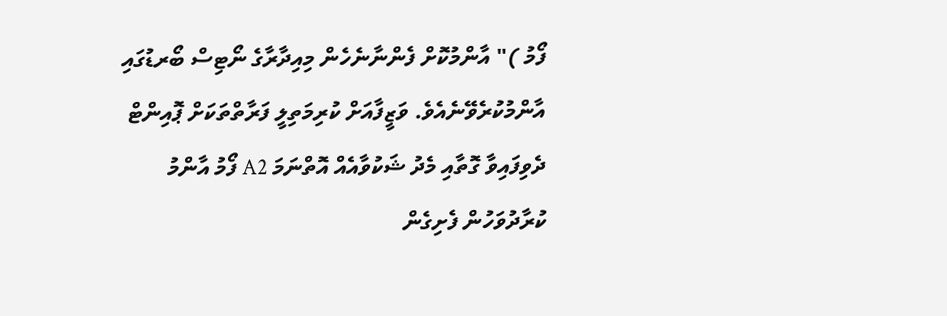ފޯމު )" އާންމުކޮށް ފެންނާނެހެން މިއިދާރާގެ ނޯޓިސް ބޯރޑުގައި އާންމުކުރެވޭނެއެވެ. ވަޒީފާއަށް ކުރިމަތިލީ ފަރާތްތަކަށް ޕޮއިންޓް ދެވިފައިވާ ގޮތާއި މެދު ޝަކުވާއެއް އޮތްނަމަ A2 ފޯމު އާންމު ކުރާދުވަހުން ފެށިގެން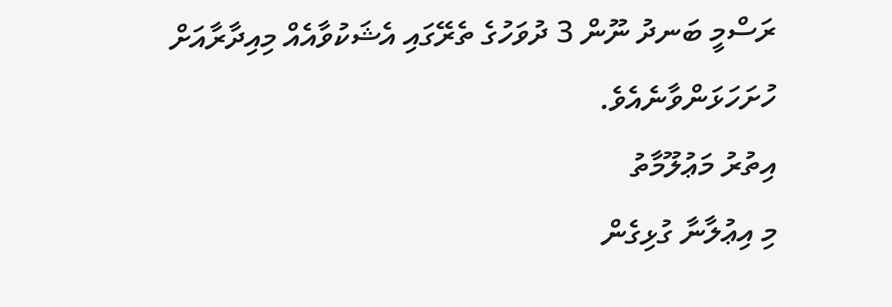ރަސްމީ ބަނދު ނޫން 3 ދުވަހުގެ ތެރޭގައި އެޝަކުވާއެއް މިއިދާރާއަށް ހުށަހަޅަންވާނެއެވެ.
އިތުރު މަޢުލޫމާތު
މި އިޢުލާނާ ގުޅިގެން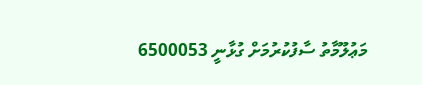މަޢުލޫމާތު ސާފުކުރުމަށް ގުޅާނީ 6500053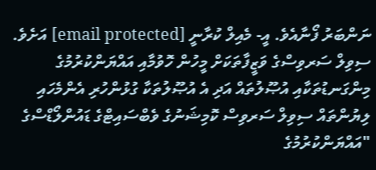ނަންބަރު ފޯނާއެވެ. އީ- މެއިލް ކުރާނީ [email protected] އަށެވެ.
ސިވިލް ސަރވިސްގެ ވަޒީފާތަކަށް މީހުން ހޮވުމާއި އައްޔަންކުރުމުގެ މިންގަނޑުތަކާއި އުޞޫލުތައް އަދި އެ އުޞޫލުތަކާ ގުޅުންހުރި އެންމެހައި ލިޔުންތައް ސިވިލް ސަރވިސް ކޮމިޝަނުގެ ވެބްސައިޓްގެ ޑައުންލޯޑްސްގެ "އައްޔަންކުރުމުގެ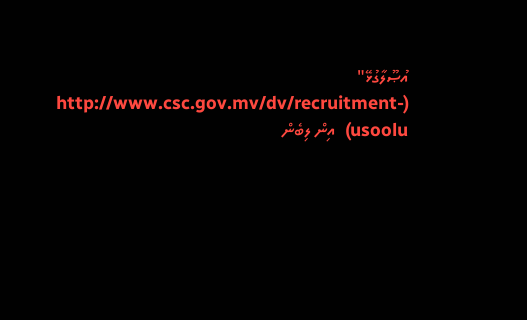އުޞޫލާގުޅޭ" (http://www.csc.gov.mv/dv/recruitment-usoolu)  އިން ލިބެން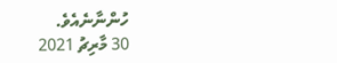ހުންނާނެއެވެ.
30 މާރިޗު 2021